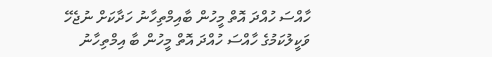ހާއްސަ ހުއްދަ އޮތް މީހުން ބާއިމްތިހާނު ހަދާކަށް ނުޖެހޭ
ވަކީލުކަމުގެ ހާއްސަ ހުއްދަ އޮތް މީހުން ބާ އިމްތިހާނު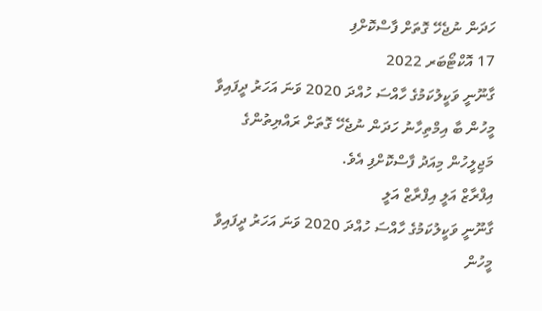ހަދަން ނުޖެހޭ ގޮތަށް ފާސްކޮށްފި
17 އޮކްޓޯބަރ 2022
ގާނޫނީ ވަކީލުކަމުގެ ހާއްސަ ހުއްދަ 2020 ވަނަ އަހަރު ދީފައިވާ މީހުން ބާ އިމްތިހާނު ހަދަން ނުޖެހޭ ގޮތަށް ރައްޔިތުންގެ މަޖިލީހުން މިއަދު ފާސްކޮށްފި އެވެ.
އިފްރާޒް އަލީ އިފްރާޒް އަލީ
ގާނޫނީ ވަކީލުކަމުގެ ހާއްސަ ހުއްދަ 2020 ވަނަ އަހަރު ދީފައިވާ މީހުން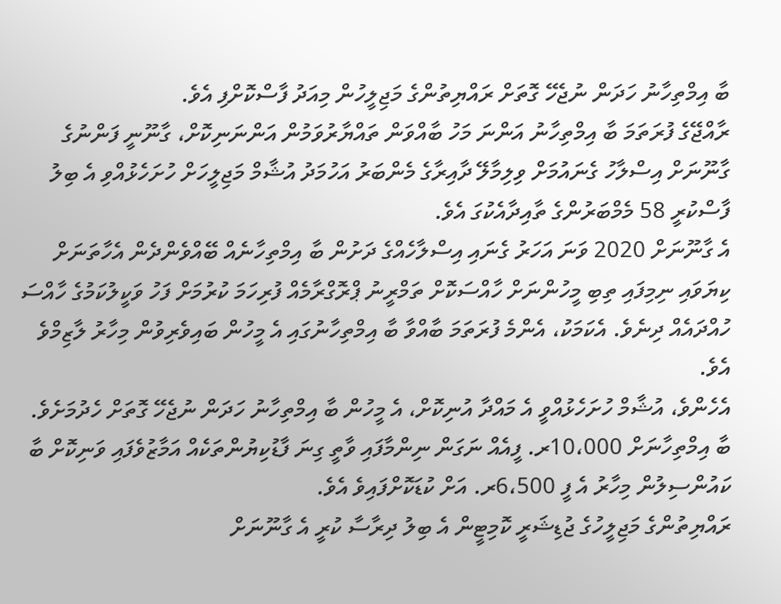ބާ އިމްތިހާނު ހަދަން ނުޖެހޭ ގޮތަށް ރައްޔިތުންގެ މަޖިލީހުން މިއަދު ފާސްކޮށްފި އެވެ.
ރާއްޖޭގެ ފުރަތަމަ ބާ އިމްތިހާނު އަންނަ މަހު ބާއްވަން ތައްޔާރުވަމުން އަންނަނިކޮށް، ގާނޫނީ ފަންނުގެ ގާނޫނަށް އިސްލާހު ގެނައުމަށް ވިލިމާލޭ ދާއިރާގެ މެންބަރު އަހުމަދު އުޝާމް މަޖިލީހަށް ހުށަހެޅުއްވި އެ ބިލު ފާސްކުރީ 58 މެމްބަރުންގެ ތާއިދާއެކުގަ އެވެ.
އެ ގާނޫނަށް 2020 ވަނަ އަހަރު ގެނައި އިސްލާހެއްގެ ދަށުން ބާ އިމްތިހާނެއް ބޭއްވެންދެން އެހާތަނަށް ކިޔަވައި ނިމިފައި ތިބި މީހުންނަށް ހާއްސަކޮށް ތަމްރީނު ޕްރޮގްރާމެއް ފުރިހަމަ ކުރުމަށް ފަހު ވަކީލުކަމުގެ ހާއްސަ ހުއްދައެއް ދިނެވެ. އެކަމަކު، އެންމެ ފުރަތަމަ ބާއްވާ ބާ އިމްތިހާނުގައި އެ މީހުން ބައިވެރިވުން މިހާރު ލާޒިމްވެ އެވެ.
އެހެންވެ، އުޝާމް ހުށަހެޅުއްވީ އެ މައްދާ އުނިކޮށް، އެ މީހުން ބާ އިމްތިހާނު ހަދަން ނުޖެހޭ ގޮތަށް ހެދުމަށެވެ.
ބާ އިމްތިހާނަށް 10،000ރ. ފީއެއް ނަގަން ނިންމާފައި ވާތީ ގިނަ ފާޑުކިޔުންތަކެއް އަމާޒުވެފައި ވަނިކޮށް ބާ ކައުންސިލުން މިހާރު އެ ފީ 6،500ރ. އަށް ކުޑަކޮށްފައިވެ އެވެ.
ރައްޔިތުންގެ މަޖިލީހުގެ ޖުޑިޝަރީ ކޮމިޓީން އެ ބިލު ދިރާސާ ކުރީ އެ ގާނޫނަށް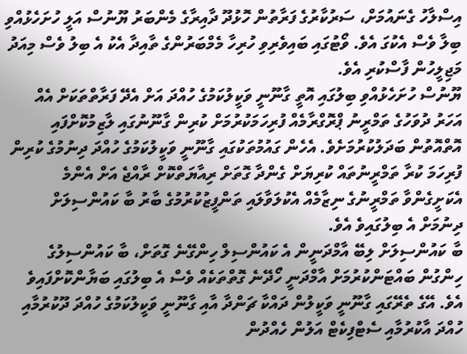އިސްލާހު ގެނައުމަށް، ސަރުކާރުގެ ފަރާތުން ހޮޅުދޫ ދާއިރާގެ މެންބަރު ޔޫނުސް އަލީ ހުށަހެޅުއްވި ބިލާ ވެސް އެކުގަ އެވެ. ވޯޓުގައި ބައިވެރިވި ހުރިހާ މެމްބަރުންގެ ތާއިދާ އެކު އެ ބިލު ވެސް މިއަދު މަޖިލީހުން ފާސްކުރި އެވެ.
ޔޫނުސް ހުށަހެޅުއްވި ބިލުގައި އޮތީ ގާނޫނީ ވަކީލުކަމުގެ ހުއްދަ އަށް އެދޭ ފަރާތްތަކަށް އެއް އަހަރު ދުވަހުގެ ތަމްރީނު ޕްރޮގްރާމެއް ފުރިހަމަކުރުމަށް ކުރިން ގާނޫނުގައި ލާޒިމުކޮށްފައި އޮތްއޮތުން ބަދަލުކުރުމަށެވެ. އެހެން ގައުމުތަކުގައި ގާނޫނީ ވަކީލުކަމުގެ ހުއްދަ ދިނުމުގެ ކުރިން ފުރިހަމަ ކުރާ ތަމްރީނުތައް ކުރިޔަށް ގެންދާ ގޮތަށް ރިއާޔަތްކޮށް ރާއްޖެ އަށް އެންމެ އެކަށީގެންވާ ތަމްރީނުގެ ނިޒާމެއް އެކުލަވާލައި ތަންފީޒުކުރުމުގެ ބާރު ބާ ކައުންސިލަށް ދިނުމަށް އެ ބިލުގައިވެ އެވެ.
ބާ ކައުންސިލަށް ލިބޭ އާމްދަނީން އެ ކައުންސިލް ހިންގޭނެ ގޮތަށް، ބާ ކައުންސިލުގެ ހިންގުން ބައްޓަންކުރުމަށް އާމްދަނީ ހޯދޭނެ ގޮތްތަކެއް ވެސް އެ ބިލުގައި ބަޔާންކޮށްފައިވެ އެވެ. އޭގެ ތެރޭގައި ގާނޫނީ ވަކީލުން ދައްކާ ޗަންދާ އާއި ގާނޫނީ ވަކީލުކަމުގެ ހުއްދަ ދޫކުރުމާއި ހުއްދަ އާކުރުމާއި ސެޓްފިކެޓް އަލުން ހެއްދުން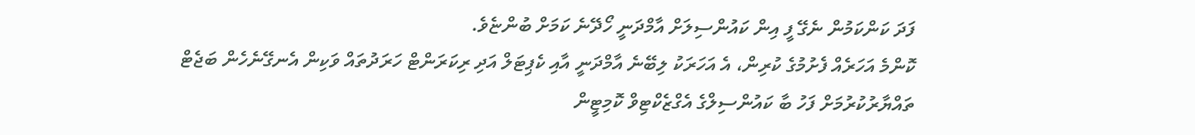ފަދަ ކަންކަމުން ނެގޭ ފީ އިން ކައުންސިލަށް އާމްދަނީ ހޯދޭނެ ކަމަށް ބުންޏެވެ.
ކޮންމެ އަހަރެއް ފެށުމުގެ ކުރިން، އެ އަހަރަކު ލިބޭނެ އާމްދަނީ އާއި ކެޕިޓަލް އަދި ރިކަރަންޓް ހަރަދުތައް ވަކިން އެނގޭނެހެން ބަޖެޓް ތައްޔާރުކުރުމަށް ފަހު ބާ ކައުންސިލްގެ އެގްޒެކްޓިވް ކޮމިޓީން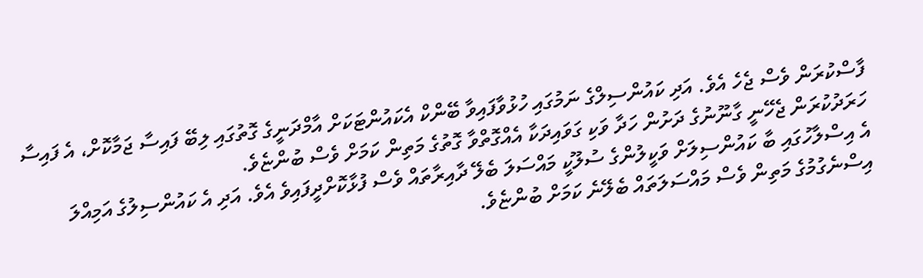ފާސްކުރަން ވެސް ޖެހެ އެވެ. އަދި ކައުންސިލްގެ ނަމުގައި ހުޅުވާފައިވާ ބޭންކް އެކައުންޓަކަށް އާމްދަނީގެ ގޮތުގައި ލިބޭ ފައިސާ ޖަމާކޮށް، އެ ފައިސާ ހަރަދުކުރަން ޖެހޭނީ ގާނޫނުގެ ދަށުން ހަދާ ވަކި ގަވައިދަކާ އެއްގޮތްވާ ގޮތުގެ މަތިން ކަމަށް ވެސް ބުންޏެވެ.
އެ އިސްލާހުގައި ބާ ކައުންސިލަށް ވަކީލުންގެ ސުލޫކީ މައްސަލަ ބެލޭ ދާއިރާތައް ވެސް ފުޅާކޮށްދީފައިވެ އެވެ. އަދި އެ ކައުންސިލުގެ އަމިއްލަ އިސްނެގުމުގެ މަތިން ވެސް މައްސަލަތައް ބެލޭނެ ކަމަށް ބުންޏެވެ.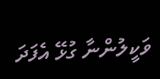ވަކީލުންނާ ގުޅޭ އެފަދަ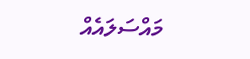މައްސަލައެއް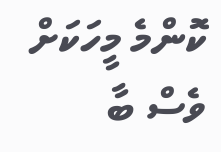ކޮންމެ މީހަކަށް ވެސް ބާ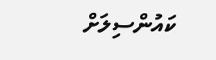ކައުންސިލަށް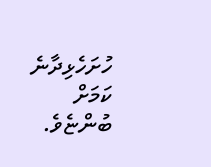ހުށަހެޅިދާނެ ކަމަށް ބުންޏެވެ.